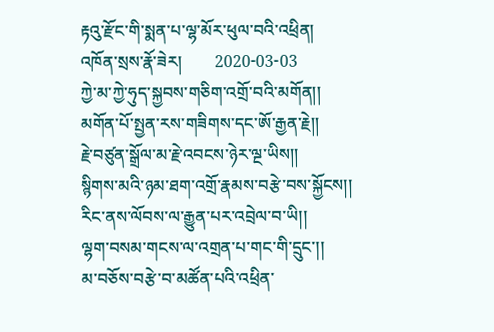རྟའུ་རྫོང་གི་སྨན་པ་ལྷ་མོར་ཕུལ་བའི་འཕྲིན།
འཁོན་སྲས་རྣོ་ཟེར།        2020-03-03
ཀྱེ་མ་ཀྱེ་ཧུད་སྐྱབས་གཅིག་འགྲོ་བའི་མགོན།།
མགོན་པོ་སྤྱན་རས་གཟིགས་དང་ཨོ་རྒྱན་རྗེ།།
རྗེ་བཙུན་སྒྲོལ་མ་རྗེ་འབངས་ཉེར་ལྔ་ཡིས།།
སྙིགས་མའི་ཉམ་ཐག་འགྲོ་རྣམས་བརྩེ་བས་སྐྱོངས།།
རིང་ནས་ལོབས་ལ་རྒྱུན་པར་འབྲེལ་བ་ཡི།།
ལྷག་བསམ་གངས་ལ་འགྲན་པ་གང་གི་དྲུང་།།
མ་བཅོས་བརྩེ་བ་མཚོན་པའི་འཕྲིན་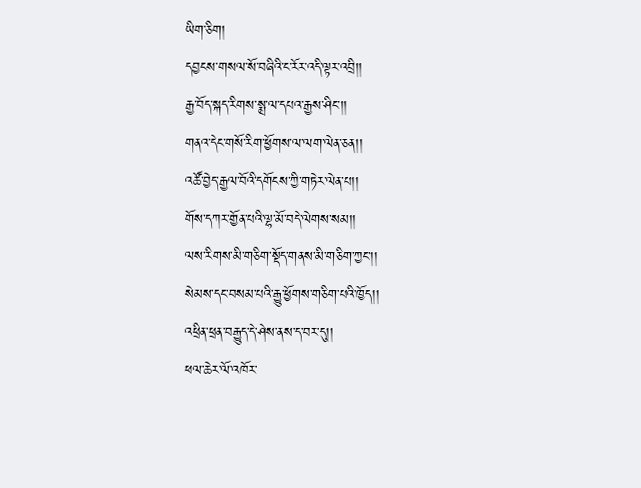ཡིག་ཅིག།
དབྱངས་གསལ་སོ་བཞིའི་ང་རོར་འདི་ལྟར་འབྲི།།
རྒྱ་བོད་སྐད་རིགས་སྨྲ་ལ་དཔའ་རྒྱས་ཤིང་།།
གནའ་དེང་གསོ་རིག་ཕྱོགས་ལ་ལག་ལེན་ཅན།།
འཚོ་བྱེད་རྒྱལ་བོའི་དགོངས་ཀྱི་གཏེར་ལེན་པ།།
གོས་དཀར་གྱོན་པའི་ལྷ་མོ་བདེ་ལེགས་སམ།།
ལས་རིགས་མི་གཅིག་སྡོད་གནས་མི་གཅིག་ཀྱང་།།
སེམས་དང་བསམ་པའི་རྒྱུ་ཕྱོགས་གཅིག་པའི་ཁྱོད།།
འཕྲིན་ཕྲན་བརྒྱུད་དེ་ཤེས་ནས་ད་བར་དུ།།
ཕལ་ཆེར་ལོ་འཁོར་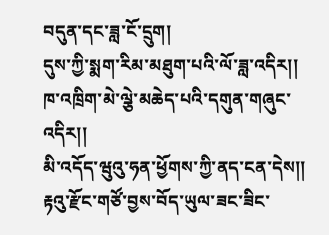བདུན་དང་ཟླ་ངོ་དྲུག།
དུས་ཀྱི་སྨག་རིམ་མཐུག་པའི་ལོ་ཟླ་འདིར།།
ཁ་འཁྲིག་མེ་ལྕེ་མཆེད་པའི་དགུན་གཞུང་འདིར།།
མི་འདོད་ཝུའུ་ཧན་ཕྱོགས་ཀྱི་ནད་ངན་དེས།།
རྟའུ་རྫོང་གཙོ་བྱས་བོད་ཡུལ་ཟང་ཟིང་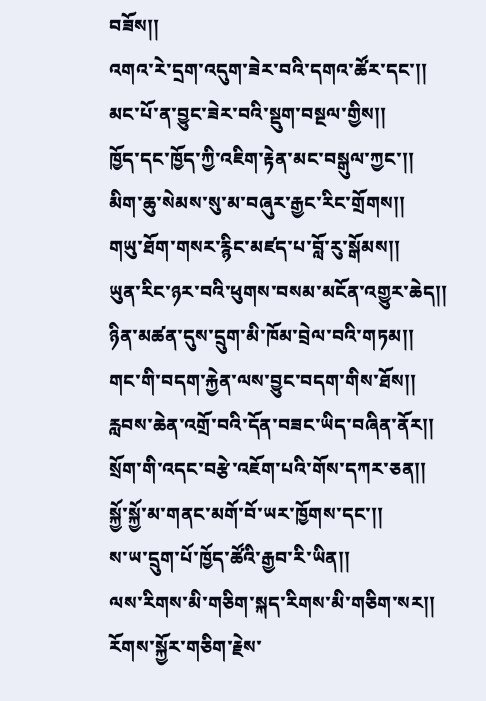བཟོས།།
འགའ་རེ་དྲག་འདུག་ཟེར་བའི་དགའ་ཚོར་དང་།།
མང་པོ་ན་བྱུང་ཟེར་བའི་སྡུག་བསྔལ་གྱིས།།
ཁྱོད་དང་ཁྱོད་ཀྱི་འཇིག་རྟེན་མང་བསྒུལ་ཀྱང་།།
མིག་ཆུ་སེམས་སུ་མ་བཞུར་རྒྱང་རིང་གྲོགས།།
གཡུ་ཐོག་གསར་རྙིང་མཛད་པ་བློ་རུ་སྒོམས།།
ཡུན་རིང་ཉར་བའི་ཕུགས་བསམ་མངོན་འགྱུར་ཆེད།།
ཉིན་མཚན་དུས་དྲུག་མི་ཁོམ་བྲེལ་བའི་གཏམ།།
གང་གི་བདག་རྐྱེན་ལས་བྱུང་བདག་གིས་ཐོས།།
རླབས་ཆེན་འགྲོ་བའི་དོན་བཟང་ཡིད་བཞིན་ནོར།།
སྲོག་གི་འདང་བརྩེ་འཇོག་པའི་གོས་དཀར་ཅན།།
སྐྱོ་སྐྱོ་མ་གནང་མགོ་བོ་ཡར་ཁྱོགས་དང་།།
ས་ཡ་དྲུག་པོ་ཁྱོད་ཚོའི་རྒྱབ་རི་ཡིན།།
ལས་རིགས་མི་གཅིག་སྐད་རིགས་མི་གཅིག་སར།།
རོགས་སྐྱོར་གཅིག་རྗེས་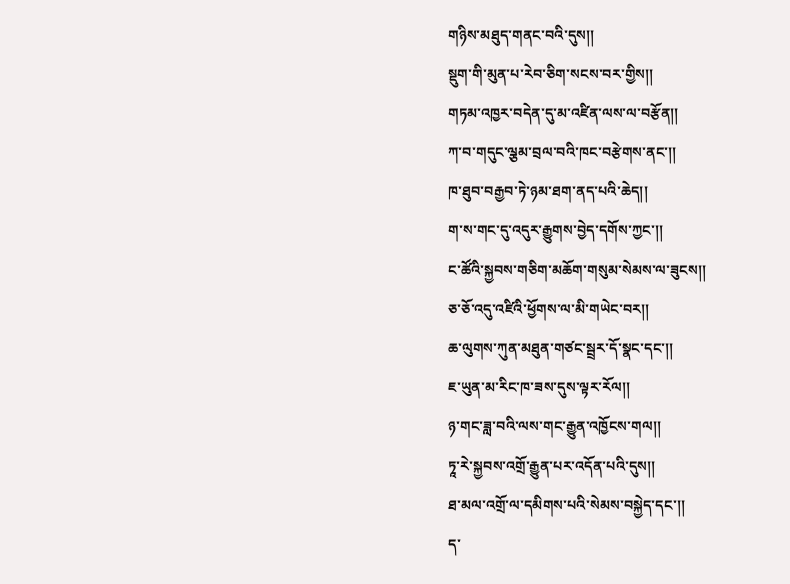གཉིས་མཐུད་གནང་བའི་དུས།།
སྡུག་གི་མུན་པ་རེབ་ཅིག་སངས་བར་གྱིས།།
གཏམ་འཁྱར་བདེན་དུ་མ་འཛིན་ལས་ལ་བརྩོན།།
ཀ་བ་གདུང་ལྕམ་བྲལ་བའི་ཁང་བརྩེགས་ནང་།།
ཁ་ཐུབ་བརྒྱབ་ཏེ་ཉམ་ཐག་ནད་པའི་ཆེད།།
ག་ས་གང་དུ་འདུར་རྒྱུགས་བྱེད་དགོས་ཀྱང་།།
ང་ཚོའི་སྐྱབས་གཅིག་མཆོག་གསུམ་སེམས་ལ་ཟུངས།།
ཅ་ཅོ་འདུ་འཛིའི་ཕྱོགས་ལ་མི་གཡེང་བར།།
ཆ་ལུགས་ཀུན་མཐུན་གཙང་སྦྲར་དོ་སྣང་དང་།།
ཇ་ཡུན་མ་རིང་ཁ་ཟས་དུས་ལྟར་རོལ།།
ཉ་གང་ཟླ་བའི་ལས་གང་རྒྱུན་འཁྱོངས་གལ།།
ཏཱ་རེ་སྐྱབས་འགྲོ་རྒྱུན་པར་འདོན་པའི་དུས།།
ཐ་མལ་འགྲོ་ལ་དམིགས་པའི་སེམས་བསྐྱེད་དང་།།
ད་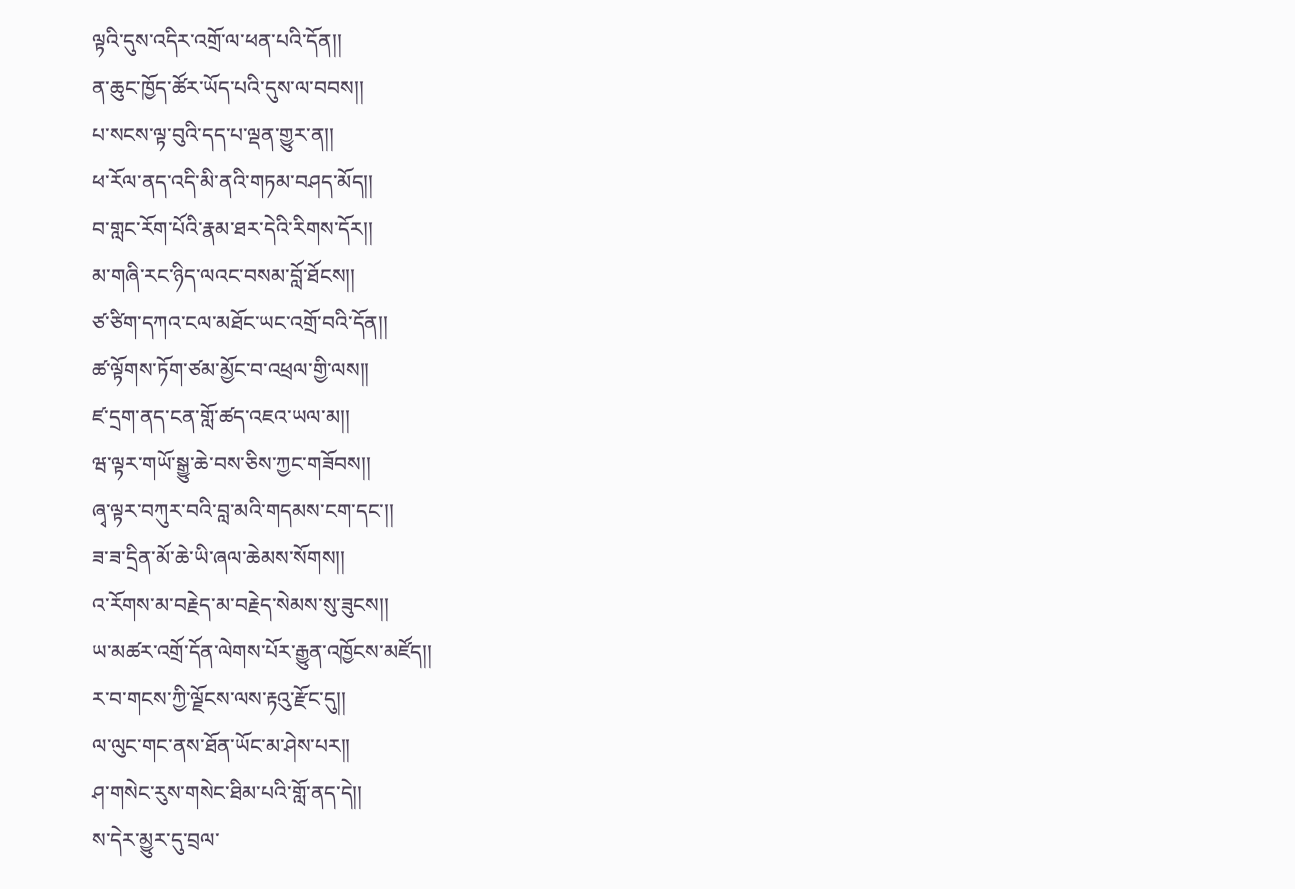ལྟའི་དུས་འདིར་འགྲོ་ལ་ཕན་པའི་དོན།།
ན་ཆུང་ཁྱོད་ཚོར་ཡོད་པའི་དུས་ལ་བབས།།
པ་སངས་ལྟ་བུའི་དད་པ་ལྡན་གྱུར་ན།།
ཕ་རོལ་ནད་འདི་མི་ནའི་གཏམ་བཤད་མོད།།
བ་གླང་རོག་པོའི་རྣམ་ཐར་དེའི་རིགས་དོར།།
མ་གཞི་རང་ཉིད་ལའང་བསམ་བློ་ཐོངས།།
ཙ་ཙིག་དཀའ་ངལ་མཐོང་ཡང་འགྲོ་བའི་དོན།།
ཚ་ལྟོགས་ཏོག་ཙམ་མྱོང་བ་འཕྲལ་གྱི་ལས།།
ཛ་དྲག་ནད་ངན་གློ་ཚད་འཇའ་ཡལ་མ།།
ཝ་ལྟར་གཡོ་སྒྱུ་ཆེ་བས་ཅིས་ཀྱང་གཟོབས།།
ཞྭ་ལྟར་བཀུར་བའི་བླ་མའི་གདམས་ངག་དང་།།
ཟ་ཟ་དྲིན་མོ་ཆེ་ཡི་ཞལ་ཆེམས་སོགས།།
འ་རོགས་མ་བརྗེད་མ་བརྗེད་སེམས་སུ་ཟུངས།།
ཡ་མཚར་འགྲོ་དོན་ལེགས་པོར་རྒྱུན་འཁྱོངས་མཛོད།།
ར་བ་གངས་ཀྱི་ལྗོངས་ལས་རྟའུ་རྫོང་དུ།།
ལ་ལུང་གང་ནས་ཐོན་ཡོང་མ་ཤེས་པར།།
ཤ་གསེང་རུས་གསེང་ཐིམ་པའི་གློ་ནད་དེ།།
ས་དེར་མྱུར་དུ་བྲལ་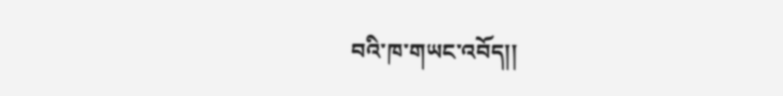བའི་ཁ་གཡང་འབོད།།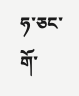ཧ་ཅང་གོ་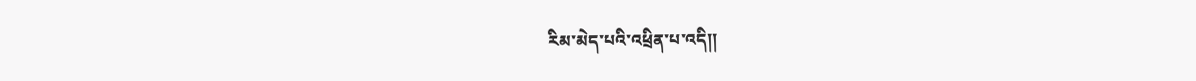རིམ་མེད་པའི་འཕྲིན་པ་འདི།།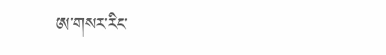ཨ་གསར་རིང་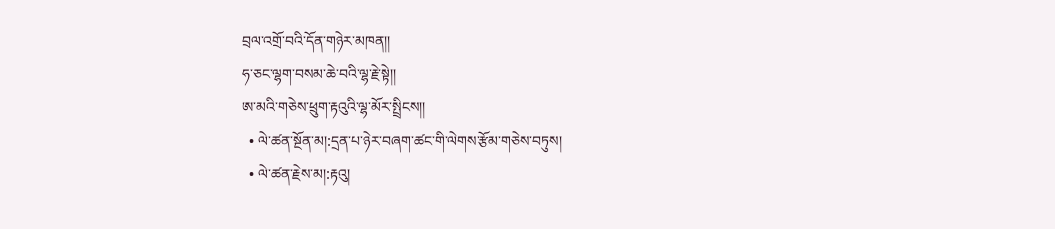བྲལ་འགྲོ་བའི་དོན་གཉེར་མཁན།།
ཧ་ཅང་ལྷག་བསམ་ཆེ་བའི་ལྷ་རྗེ་སྟེ།།
ཨ་མའི་གཅེས་ཕྲུག་རྟའུའི་ལྷ་མོར་སྤྲིངས།།
  • ལེ་ཚན་སྔོན་མ།:དྲན་པ་ཉེར་བཞག་ཚང་གི་ལེགས་རྩོམ་གཅེས་བཏུས།
  • ལེ་ཚན་རྗེས་མ།:རྟའུ།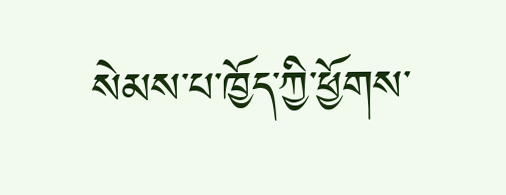སེམས་པ་ཁྱོད་ཀྱི་ཕྱོགས་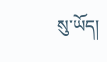སུ་ཡོད།